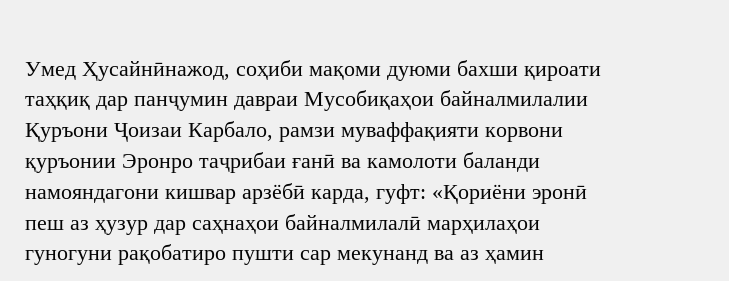Умед Ҳусайнӣнажод, соҳиби мақоми дуюми бахши қироати таҳқиқ дар панҷумин давраи Мусобиқаҳои байналмилалии Қуръони Ҷоизаи Карбало, рамзи муваффақияти корвони қуръонии Эронро таҷрибаи ғанӣ ва камолоти баланди намояндагони кишвар арзёбӣ карда, гуфт: «Қориёни эронӣ пеш аз ҳузур дар саҳнаҳои байналмилалӣ марҳилаҳои гуногуни рақобатиро пушти сар мекунанд ва аз ҳамин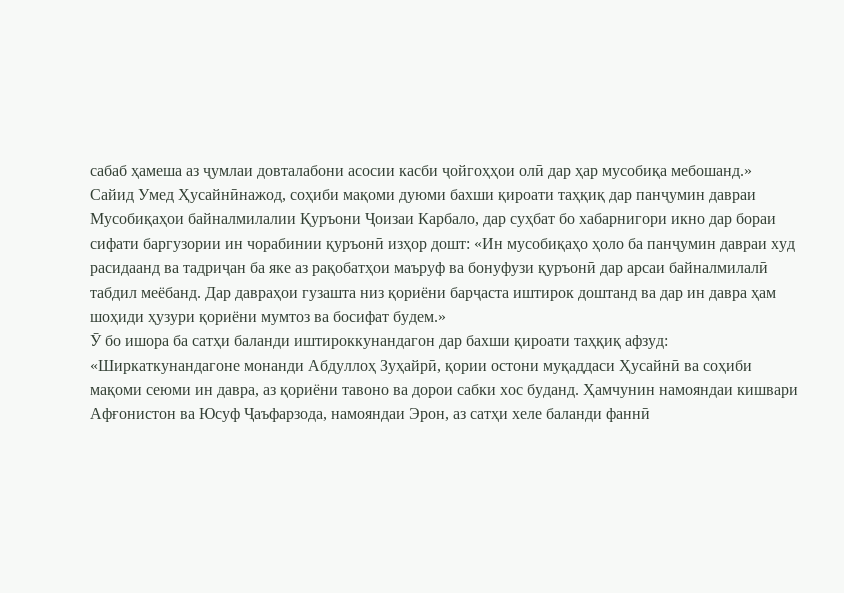сабаб ҳамеша аз ҷумлаи довталабони асосии касби ҷойгоҳҳои олӣ дар ҳар мусобиқа мебошанд.»
Сайид Умед Ҳусайнӣнажод, соҳиби мақоми дуюми бахши қироати таҳқиқ дар панҷумин давраи Мусобиқаҳои байналмилалии Қуръони Ҷоизаи Карбало, дар суҳбат бо хабарнигори икно дар бораи сифати баргузории ин чорабинии қуръонӣ изҳор дошт: «Ин мусобиқаҳо ҳоло ба панҷумин давраи худ расидаанд ва тадриҷан ба яке аз рақобатҳои маъруф ва бонуфузи қуръонӣ дар арсаи байналмилалӣ табдил меёбанд. Дар давраҳои гузашта низ қориёни барҷаста иштирок доштанд ва дар ин давра ҳам шоҳиди ҳузури қориёни мумтоз ва босифат будем.»
Ӯ бо ишора ба сатҳи баланди иштироккунандагон дар бахши қироати таҳқиқ афзуд: «Ширкаткунандагоне монанди Абдуллоҳ Зуҳайрӣ, қории остони муқаддаси Ҳусайнӣ ва соҳиби мақоми сеюми ин давра, аз қориёни тавоно ва дорои сабки хос буданд. Ҳамчунин намояндаи кишвари Афғонистон ва Юсуф Ҷаъфарзода, намояндаи Эрон, аз сатҳи хеле баланди фаннӣ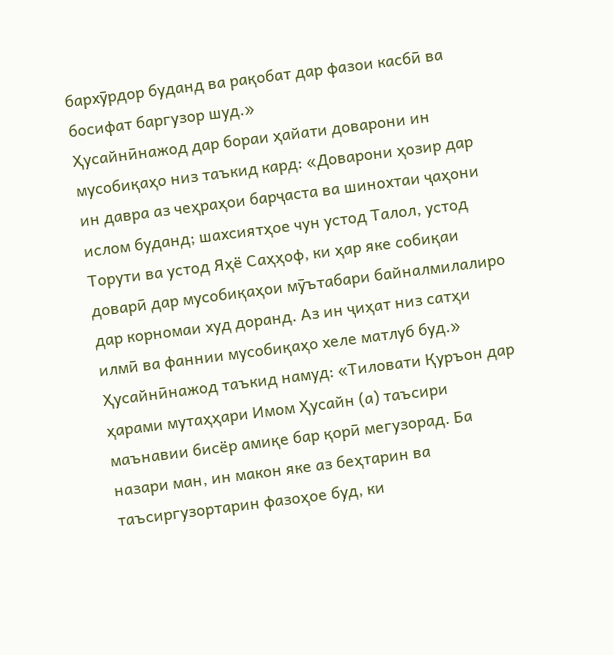бархӯрдор буданд ва рақобат дар фазои касбӣ ва босифат баргузор шуд.»
Ҳусайнӣнажод дар бораи ҳайати доварони ин мусобиқаҳо низ таъкид кард: «Доварони ҳозир дар ин давра аз чеҳраҳои барҷаста ва шинохтаи ҷаҳони ислом буданд; шахсиятҳое чун устод Талол, устод Торути ва устод Яҳё Саҳҳоф, ки ҳар яке собиқаи доварӣ дар мусобиқаҳои мӯътабари байналмилалиро дар корномаи худ доранд. Аз ин ҷиҳат низ сатҳи илмӣ ва фаннии мусобиқаҳо хеле матлуб буд.»
Ҳусайнӣнажод таъкид намуд: «Тиловати Қуръон дар ҳарами мутаҳҳари Имом Ҳусайн (а) таъсири маънавии бисёр амиқе бар қорӣ мегузорад. Ба назари ман, ин макон яке аз беҳтарин ва таъсиргузортарин фазоҳое буд, ки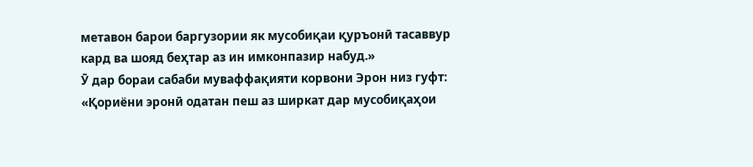метавон барои баргузории як мусобиқаи қуръонӣ тасаввур кард ва шояд беҳтар аз ин имконпазир набуд.»
Ӯ дар бораи сабаби муваффақияти корвони Эрон низ гуфт: «Қориёни эронӣ одатан пеш аз ширкат дар мусобиқаҳои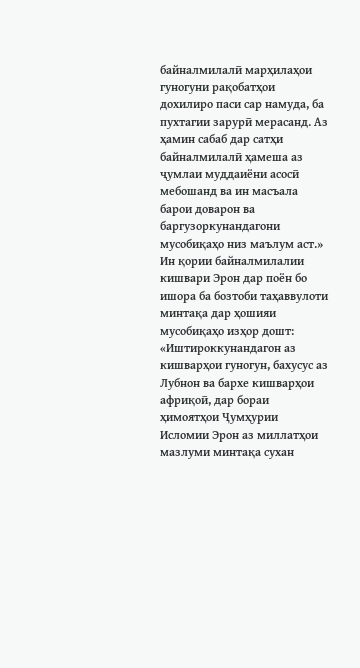байналмилалӣ марҳилаҳои гуногуни рақобатҳои дохилиро паси сар намуда, ба пухтагии зарурӣ мерасанд. Аз ҳамин сабаб дар сатҳи байналмилалӣ ҳамеша аз ҷумлаи муддаиёни асосӣ мебошанд ва ин масъала барои доварон ва баргузоркунандагони мусобиқаҳо низ маълум аст.»
Ин қории байналмилалии кишвари Эрон дар поён бо ишора ба бозтоби таҳаввулоти минтақа дар ҳошияи мусобиқаҳо изҳор дошт: «Иштироккунандагон аз кишварҳои гуногун, бахусус аз Лубнон ва бархе кишварҳои африқоӣ, дар бораи ҳимоятҳои Ҷумҳурии Исломии Эрон аз миллатҳои мазлуми минтақа сухан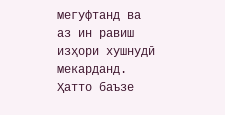мегуфтанд ва аз ин равиш изҳори хушнудӣ мекарданд. Ҳатто баъзе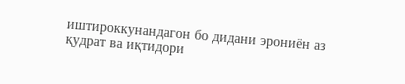иштироккунандагон бо дидани эрониён аз қудрат ва иқтидори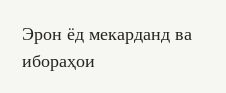Эрон ёд мекарданд ва ибораҳои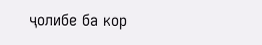ҷолибе ба кор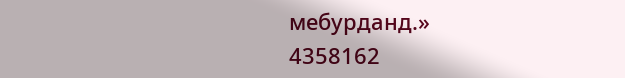мебурданд.»
4358162